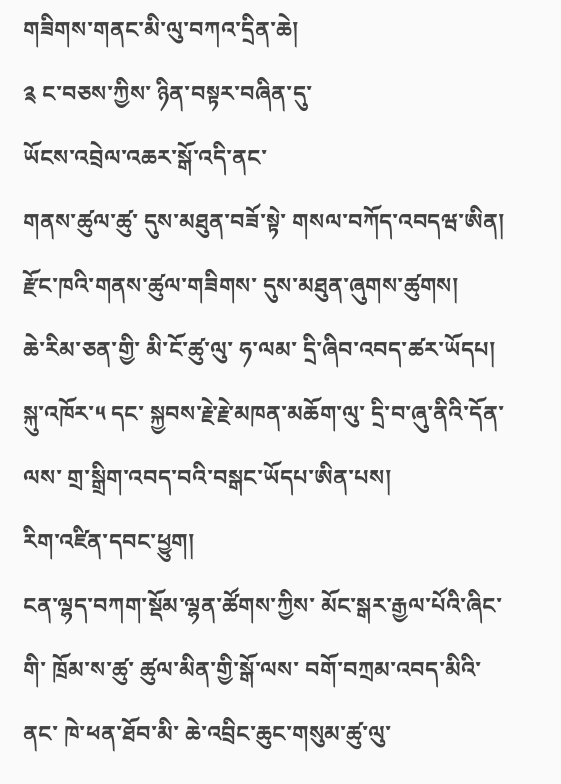གཟིགས་གནང་མི་ལུ་བཀའ་དྲིན་ཆེ།
༉ ང་བཅས་ཀྱིས་ ཉིན་བསྟར་བཞིན་དུ་
ཡོངས་འབྲེལ་འཆར་སྒོ་འདི་ནང་
གནས་ཚུལ་ཚུ་ དུས་མཐུན་བཟོ་སྟེ་ གསལ་བཀོད་འབདཝ་ཨིན།
རྫོང་ཁའི་གནས་ཚུལ་གཟིགས་ དུས་མཐུན་ཞུགས་ཚུགས།
ཆེ་རིམ་ཅན་གྱི་ མི་ངོ་ཚུ་ལུ་ ཧ་ལམ་ དྲི་ཞིབ་འབད་ཚར་ཡོདཔ།
སྐུ་འཁོར་༥ དང་ སྐྱབས་རྗེ་རྗེ་མཁན་མཆོག་ལུ་ དྲི་བ་ཞུ་ནིའི་དོན་ལས་ གྲ་སྒྲིག་འབད་བའི་བསྒང་ཡོདཔ་ཨིན་པས།
རིག་འཛིན་དབང་ཕྱུག།
ངན་ལྷད་བཀག་སྡོམ་ལྷན་ཚོགས་ཀྱིས་ མོང་སྒར་རྒྱལ་པོའི་ཞིང་གི་ ཁྲོམ་ས་ཚུ་ ཚུལ་མིན་གྱི་སྒོ་ལས་ བགོ་བཀྲམ་འབད་མིའི་ནང་ ཁེ་ཕན་ཐོབ་མི་ ཆེ་འབྲིང་ཆུང་གསུམ་ཚུ་ལུ་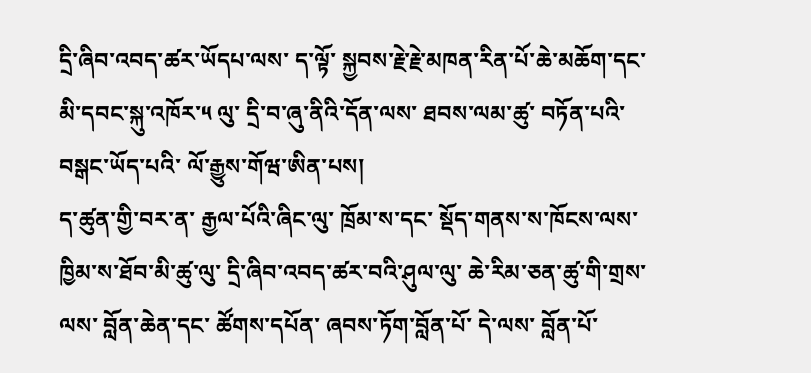དྲི་ཞིབ་འབད་ཚར་ཡོདཔ་ལས་ ད་ལྟོ་ སྐྱབས་རྗེ་རྗེ་མཁན་རིན་པོ་ཆེ་མཆོག་དང་ མི་དབང་སྐུ་འཁོར་༥ ལུ་ དྲི་བ་ཞུ་ནིའི་དོན་ལས་ ཐབས་ལམ་ཚུ་ བཏོན་པའི་བསྒང་ཡོད་པའི་ ལོ་རྒྱུས་གོཝ་ཨིན་པས།
ད་ཚུན་གྱི་བར་ན་ རྒྱལ་པོའི་ཞིང་ལུ་ ཁྲོམ་ས་དང་ སྡོད་གནས་ས་ཁོངས་ལས་ ཁྱིམ་ས་ཐོབ་མི་ཚུ་ལུ་ དྲི་ཞིབ་འབད་ཚར་བའི་ཤུལ་ལུ་ ཆེ་རིམ་ཅན་ཚུ་གི་གྲས་ལས་ བློན་ཆེན་དང་ ཚོགས་དཔོན་ ཞབས་ཏོག་བློན་པོ་ དེ་ལས་ བློན་པོ་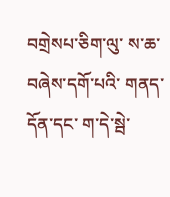བགྲེསཔ་ཅིག་ལུ་ ས་ཆ་བཞེས་དགོ་པའི་ གནད་དོན་དང་ ག་དེ་སྦེ་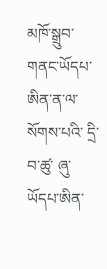མཁོ་སྒྲུབ་གནང་ཡོདཔ་ཨིན་ན་ལ་སོགས་པའི་ དྲི་བ་ཚུ་ ཞུ་ཡོདཔ་ཨིན་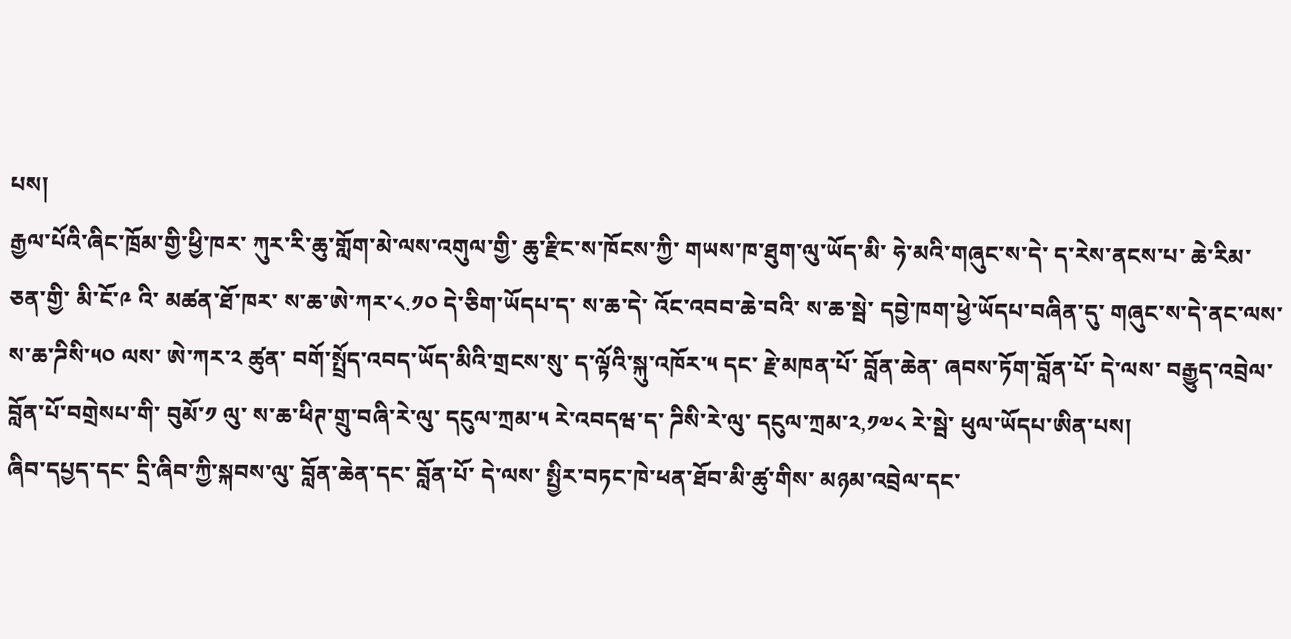པས།
རྒྱལ་པོའི་ཞིང་ཁྲོམ་གྱི་ཕྱི་ཁར་ ཀུར་རི་ཆུ་གློག་མེ་ལས་འགུལ་གྱི་ ཆུ་རྫིང་ས་ཁོངས་ཀྱི་ གཡས་ཁ་ཐུག་ལུ་ཡོད་མི་ ཧེ་མའི་གཞུང་ས་དེ་ ད་རེས་ནངས་པ་ ཆེ་རིམ་ཅན་གྱི་ མི་ངོ་༩ འི་ མཚན་ཐོ་ཁར་ ས་ཆ་ཨེ་ཀར་༨.༡༠ དེ་ཅིག་ཡོདཔ་ད་ ས་ཆ་དེ་ འོང་འབབ་ཆེ་བའི་ ས་ཆ་སྦེ་ དབྱེ་ཁག་ཕྱེ་ཡོདཔ་བཞིན་དུ་ གཞུང་ས་དེ་ནང་ལས་ ས་ཆ་ཌིསི་༥༠ ལས་ ཨེ་ཀར་༢ ཚུན་ བགོ་སྤྲོད་འབད་ཡོད་མིའི་གྲངས་སུ་ ད་ལྟོའི་སྐུ་འཁོར་༥ དང་ རྗེ་མཁན་པོ་ བློན་ཆེན་ ཞབས་ཏོག་བློན་པོ་ དེ་ལས་ བརྒྱུད་འབྲེལ་བློན་པོ་བགྲེསཔ་གི་ བུམོ་༡ ལུ་ ས་ཆ་ཕིཊ་གྲུ་བཞི་རེ་ལུ་ དངུལ་ཀྲམ་༥ རེ་འབདཝ་ད་ ཌིསི་རེ་ལུ་ དངུལ་ཀྲམ་༢,༡༧༨ རེ་སྦེ་ ཕུལ་ཡོདཔ་ཨིན་པས།
ཞིབ་དཔྱད་དང་ དྲི་ཞིབ་ཀྱི་སྐབས་ལུ་ བློན་ཆེན་དང་ བློན་པོ་ དེ་ལས་ སྤྱིར་བཏང་ཁེ་ཕན་ཐོབ་མི་ཚུ་གིས་ མཉམ་འབྲེལ་དང་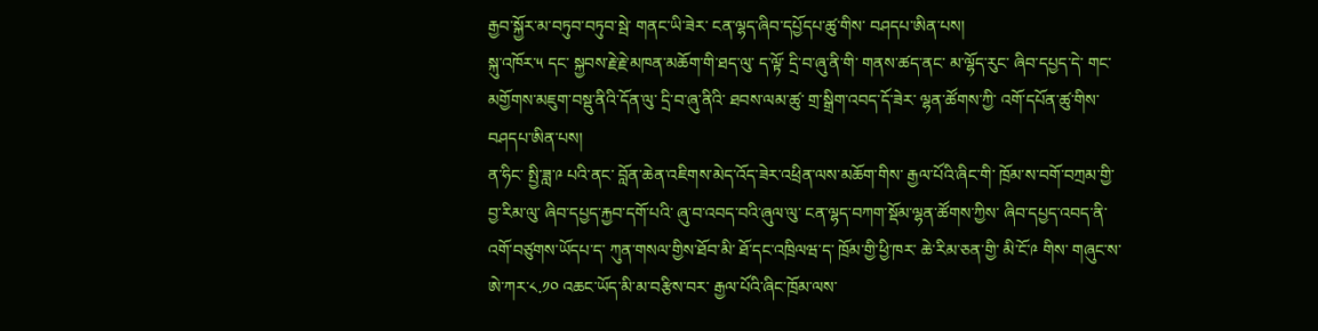རྒྱབ་སྐྱོར་མ་བཏུབ་བཏུབ་སྦེ་ གནང་ཡི་ཟེར་ ངན་ལྷད་ཞིབ་དཔྱོདཔ་ཚུ་གིས་ བཤདཔ་ཨིན་པས།
སྐུ་འཁོར་༥ དང་ སྐྱབས་རྗེ་རྗེ་མཁན་མཆོག་གི་ཐད་ལུ་ ད་ལྟོ་ དྲི་བ་ཞུ་ནི་གི་ གནས་ཚད་ནང་ མ་ལྷོད་རུང་ ཞིབ་དཔྱད་དེ་ གང་མགྱོགས་མཇུག་བསྡུ་ནིའི་དོན་ལུ་ དྲི་བ་ཞུ་ནིའི་ ཐབས་ལམ་ཚུ་ གྲ་སྒྲིག་འབད་དོ་ཟེར་ ལྷན་ཚོགས་ཀྱི་ འགོ་དཔོན་ཚུ་གིས་ བཤདཔ་ཨིན་པས།
ན་ཧིང་ སྤྱི་ཟླ་༩ པའི་ནང་ བློན་ཆེན་འཇིགས་མེད་འོད་ཟེར་འཕྲིན་ལས་མཆོག་གིས་ རྒྱལ་པོའི་ཞིང་གི་ ཁྲོམ་ས་བགོ་བཀྲམ་གྱི་ བྱ་རིམ་ལུ་ ཞིབ་དཔྱད་རྐྱབ་དགོ་པའི་ ཞུ་བ་འབད་བའི་ཞུལ་ལུ་ ངན་ལྷད་བཀག་སྡོམ་ལྷན་ཚོགས་ཀྱིས་ ཞིབ་དཔྱད་འབད་ནི་ འགོ་བཙུགས་ཡོདཔ་ད་ ཀུན་གསལ་གྱིས་ཐོབ་མི་ ཐོ་དང་འཁྲིལཝ་ད་ ཁྲོམ་གྱི་ཕྱི་ཁར་ ཆེ་རིམ་ཅན་གྱི་ མི་ངོ་༩ གིས་ གཞུང་ས་ཨེ་ཀར་༨.༡༠ འཆང་ཡོད་མི་མ་བརྩིས་བར་ རྒྱལ་པོའི་ཞིང་ཁྲོམ་ལས་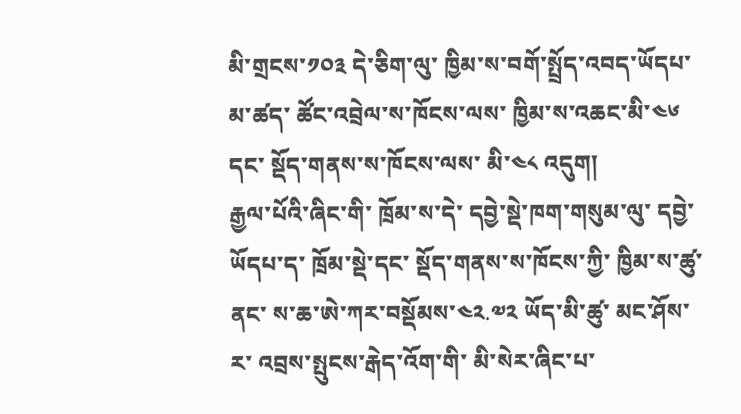མི་གྲངས་༡༠༣ དེ་ཅིག་ལུ་ ཁྱིམ་ས་བགོ་སྤྲོད་འབད་ཡོདཔ་མ་ཚད་ ཚོང་འབྲེལ་ས་ཁོངས་ལས་ ཁྱིམ་ས་འཆང་མི་༤༦ དང་ སྡོད་གནས་ས་ཁོངས་ལས་ མི་༤༨ འདུག།
རྒྱལ་པོའི་ཞིང་གི་ ཁྲོམ་ས་དེ་ དབྱེ་སྡེ་ཁག་གསུམ་ལུ་ དབྱེ་ཡོདཔ་ད་ ཁྲོམ་སྡེ་དང་ སྡོད་གནས་ས་ཁོངས་ཀྱི་ ཁྱིམ་ས་ཚུ་ནང་ ས་ཆ་ཨེ་ཀར་བསྡོམས་༤༢.༧༢ ཡོད་མི་ཚུ་ མང་ཤོས་ར་ འབྲས་སྤུངས་རྒེད་འོག་གི་ མི་སེར་ཞིང་པ་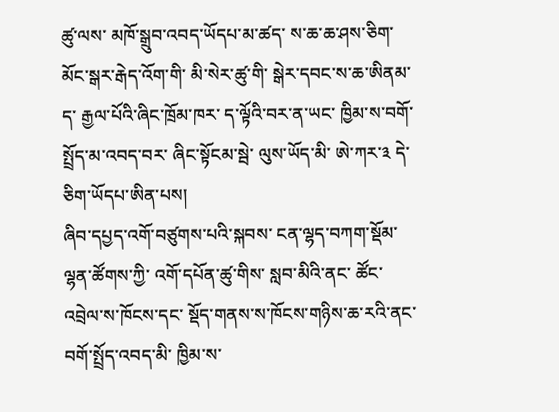ཚུ་ལས་ མཁོ་སྒྲུབ་འབད་ཡོདཔ་མ་ཚད་ ས་ཆ་ཆ་ཤས་ཅིག་ མོང་སྒར་རྒེད་འོག་གི་ མི་སེར་ཚུ་གི་ སྒེར་དབང་ས་ཆ་ཨིནམ་ད་ རྒྱལ་པོའི་ཞིང་ཁྲོམ་ཁར་ ད་ལྟོའི་བར་ན་ཡང་ ཁྱིམ་ས་བགོ་སྤྲོད་མ་འབད་བར་ ཞིང་སྟོངམ་སྦེ་ ལུས་ཡོད་མི་ ཨེ་ཀར་༣ དེ་ཅིག་ཡོདཔ་ཨིན་པས།
ཞིབ་དཔྱད་འགོ་བཙུགས་པའི་སྐབས་ ངན་ལྷད་བཀག་སྡོམ་ལྷན་ཚོགས་ཀྱི་ འགོ་དཔོན་ཚུ་གིས་ སླབ་མིའི་ནང་ ཚོང་འབྲེལ་ས་ཁོངས་དང་ སྡོད་གནས་ས་ཁོངས་གཉིས་ཆ་རའི་ནང་ བགོ་སྤྲོད་འབད་མི་ ཁྱིམ་ས་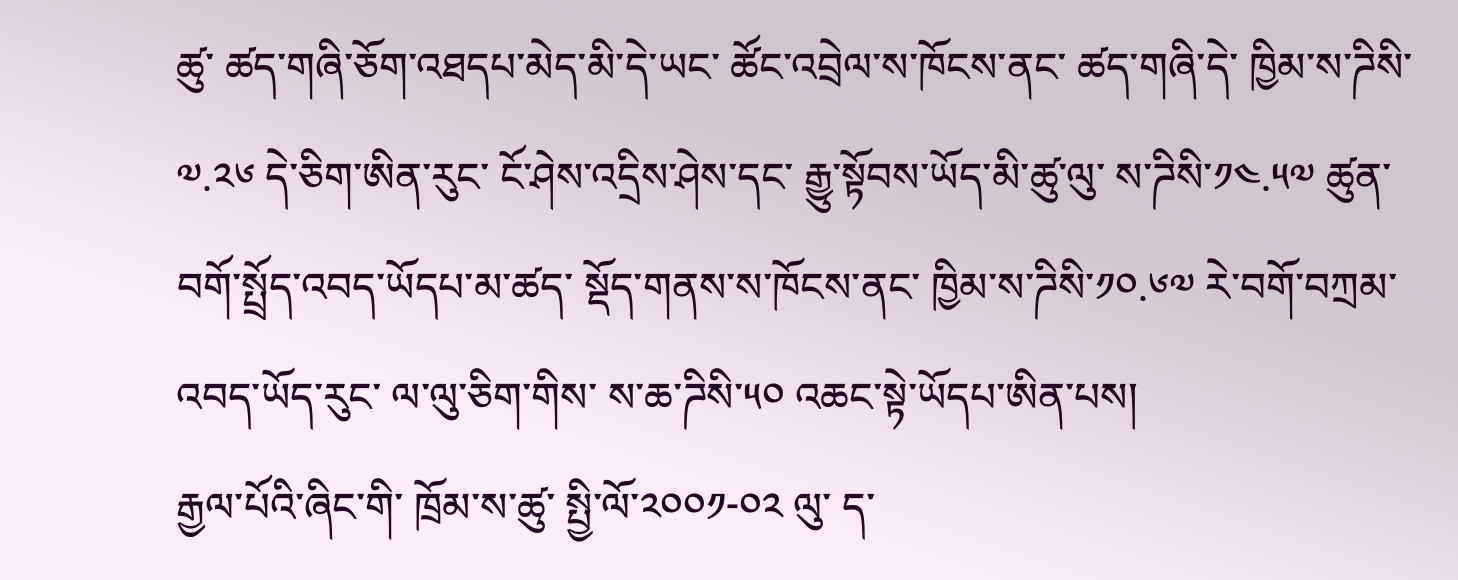ཚུ་ ཚད་གཞི་ཅོག་འཐདཔ་མེད་མི་དེ་ཡང་ ཚོང་འབྲེལ་ས་ཁོངས་ནང་ ཚད་གཞི་དེ་ ཁྱིམ་ས་ཌིསི་༧.༢༦ དེ་ཅིག་ཨིན་རུང་ ངོ་ཤེས་འདྲིས་ཤེས་དང་ རྒྱུ་སྟོབས་ཡོད་མི་ཚུ་ལུ་ ས་ཌིསི་༡༤.༥༧ ཚུན་ བགོ་སྤྲོད་འབད་ཡོདཔ་མ་ཚད་ སྡོད་གནས་ས་ཁོངས་ནང་ ཁྱིམ་ས་ཌིསི་༡༠.༦༧ རེ་བགོ་བཀྲམ་འབད་ཡོད་རུང་ ལ་ལུ་ཅིག་གིས་ ས་ཆ་ཌིསི་༥༠ འཆང་སྟེ་ཡོདཔ་ཨིན་པས།
རྒྱལ་པོའི་ཞིང་གི་ ཁྲོམ་ས་ཚུ་ སྤྱི་ལོ་༢༠༠༡-༠༢ ལུ་ ད་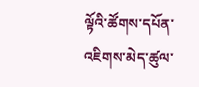ལྟོའི་ཚོགས་དཔོན་ འཇིགས་མེད་ཚུལ་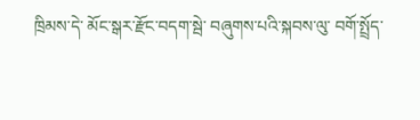ཁྲིམས་དེ་ མོང་སྒར་རྫོང་བདག་སྦེ་ བཞུགས་པའི་སྐབས་ལུ་ བགོ་སྤྲོད་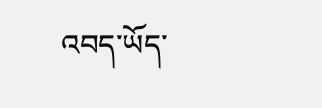འབད་ཡོད་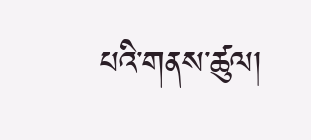པའི་གནས་ཚུལ།